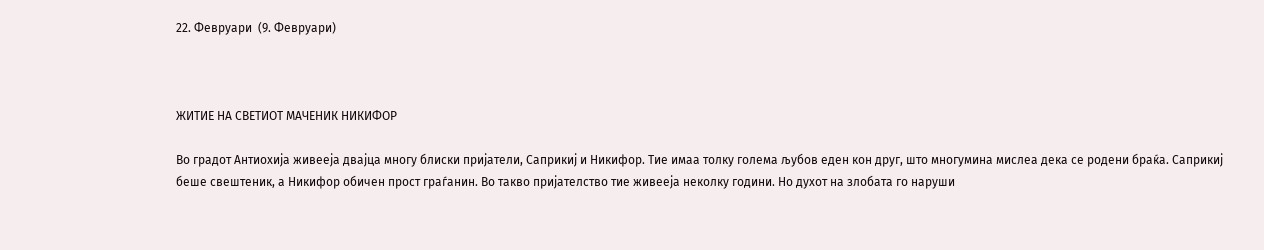22. Февруари  (9. Февруари)



ЖИТИЕ НА СВЕТИОТ МАЧЕНИК НИКИФОР

Во градот Антиохија живееја двајца многу блиски пријатели, Саприкиј и Никифор. Тие имаа толку голема љубов еден кон друг, што многумина мислеа дека се родени браќа. Саприкиј беше свештеник, а Никифор обичен прост граѓанин. Во такво пријателство тие живееја неколку години. Но духот на злобата го наруши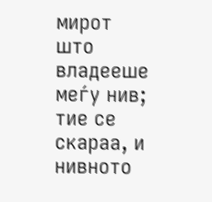мирот што владееше меѓу нив; тие се скараа, и нивното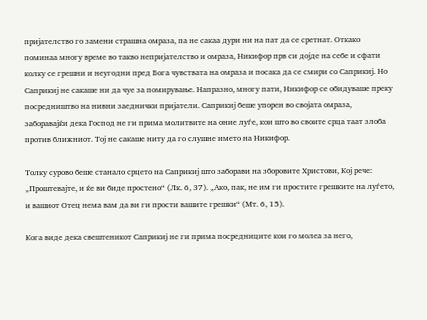пријателство го замени страшна омраза, па не сакаа дури ни на пат да се сретнат. Откако поминаа многу време во такво непријателство и омраза, Никифор прв си дојде на себе и сфати колку се грешни и неугодни пред Бога чувствата на омраза и посака да се смири со Саприкиј. Но Саприкиј не сакаше ни да чуе за помирување. Напразно, многу пати, Никифор се обидуваше преку посредништво на нивни заеднички пријатели. Саприкиј беше упорен во својата омраза, заборавајќи дека Господ не ги прима молитвите на оние луѓе, кои што во своите срца таат злоба против ближниот. Тој не сакаше ниту да го слушне името на Никифор.

Толку сурово беше станало срцето на Саприкиј што заборави на зборовите Христови, Кој рече: „Проштевајте, и ќе ви биде простено“ (Лк. 6, 37). „Ако, пак, не им ги простите грешките на луѓето, и вашиот Отец нема вам да ви ги прости вашите грешки“ (Мт. 6, 15).

Кога виде дека свештеникот Саприкиј не ги прима посредниците кои го молеа за него,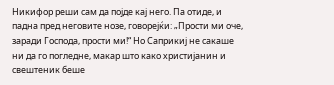Никифор реши сам да појде кај него. Па отиде, и падна пред неговите нозе, говорејќи: „Прости ми оче, заради Господа, прости ми!“ Но Саприкиј не сакаше ни да го погледне, макар што како христијанин и свештеник беше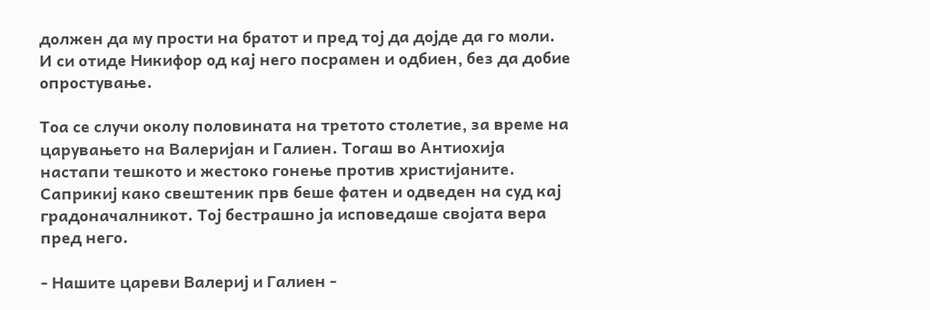должен да му прости на братот и пред тој да дојде да го моли. И си отиде Никифор од кај него посрамен и одбиен, без да добие опростување.

Тоа се случи околу половината на третото столетие, за време на царувањето на Валеријан и Галиен. Тогаш во Антиохија настапи тешкото и жестоко гонење против христијаните. Саприкиј како свештеник прв беше фатен и одведен на суд кај градоначалникот. Тој бестрашно ја исповедаше својата вера пред него.

- Нашите цареви Валериј и Галиен -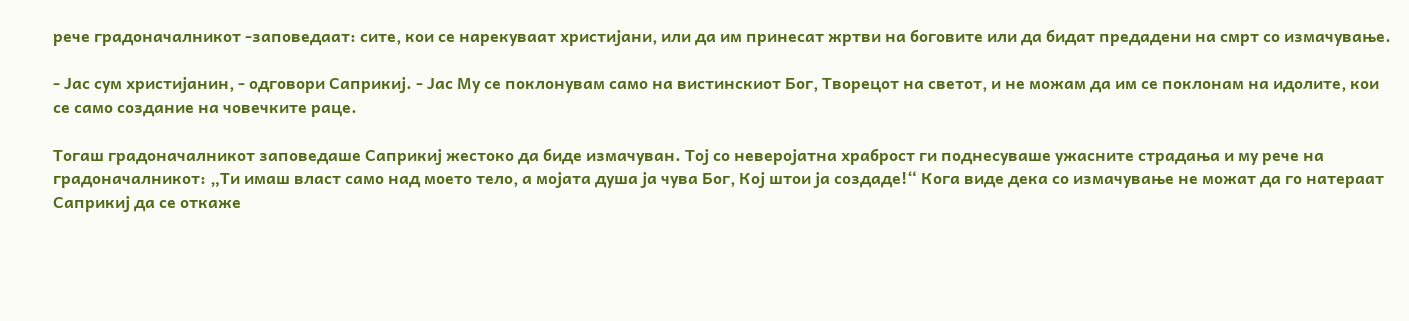рече градоначалникот -заповедаат: сите, кои се нарекуваат христијани, или да им принесат жртви на боговите или да бидат предадени на смрт со измачување.

- Јас сум христијанин, - одговори Саприкиј. - Јас Му се поклонувам само на вистинскиот Бог, Творецот на светот, и не можам да им се поклонам на идолите, кои се само создание на човечките раце.

Тогаш градоначалникот заповедаше Саприкиј жестоко да биде измачуван. Тој со неверојатна храброст ги поднесуваше ужасните страдања и му рече на градоначалникот: „Ти имаш власт само над моето тело, а мојата душа ја чува Бог, Кој штои ја создаде!“ Кога виде дека со измачување не можат да го натераат Саприкиј да се откаже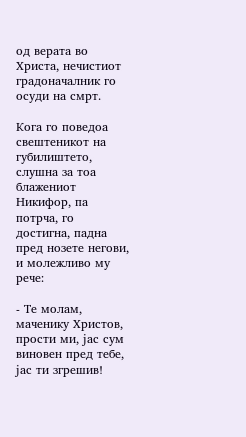од верата во Христа, нечистиот градоначалник го осуди на смрт.

Кога го поведоа свештеникот на губилиштето, слушна за тоа блажениот Никифор, па потрча, го достигна, падна пред нозете негови, и молежливо му рече:

- Те молам, маченику Христов, прости ми, јас сум виновен пред тебе, јас ти згрешив!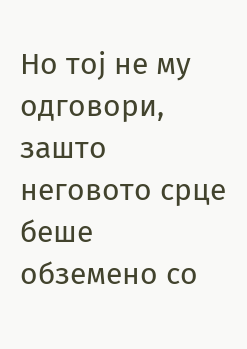Но тој не му одговори, зашто неговото срце беше обземено со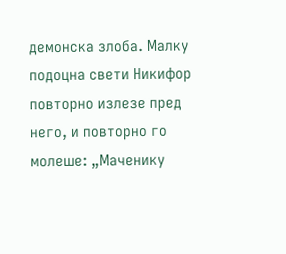демонска злоба. Малку подоцна свети Никифор повторно излезе пред него, и повторно го молеше: „Маченику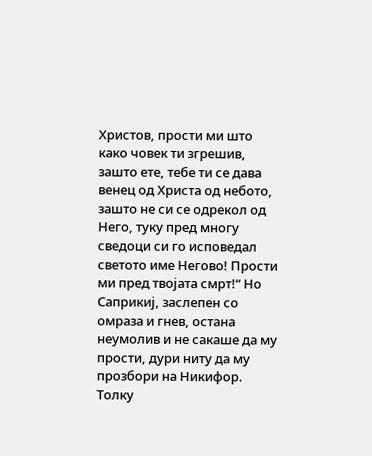Христов, прости ми што како човек ти згрешив, зашто ете, тебе ти се дава венец од Христа од небото, зашто не си се одрекол од Него, туку пред многу сведоци си го исповедал светото име Негово! Прости ми пред твојата смрт!“ Но Саприкиј, заслепен со омраза и гнев, остана неумолив и не сакаше да му прости, дури ниту да му прозбори на Никифор. Толку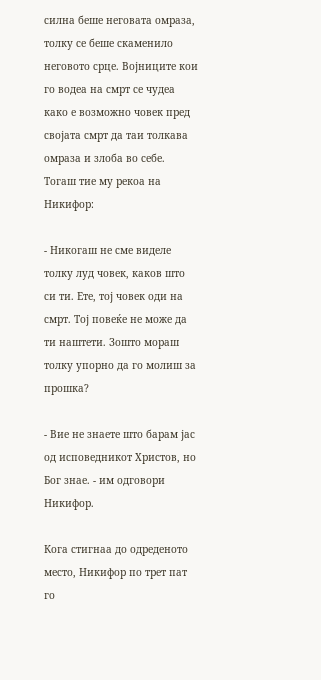силна беше неговата омраза, толку се беше скаменило неговото срце. Војниците кои го водеа на смрт се чудеа како е возможно човек пред својата смрт да таи толкава омраза и злоба во себе. Тогаш тие му рекоа на Никифор:

- Никогаш не сме виделе толку луд човек, каков што си ти. Ете, тој човек оди на смрт. Тој повеќе не може да ти наштети. Зошто мораш толку упорно да го молиш за прошка?

- Вие не знаете што барам јас од исповедникот Христов, но Бог знае. - им одговори Никифор.

Кога стигнаа до одреденото место, Никифор по трет пат го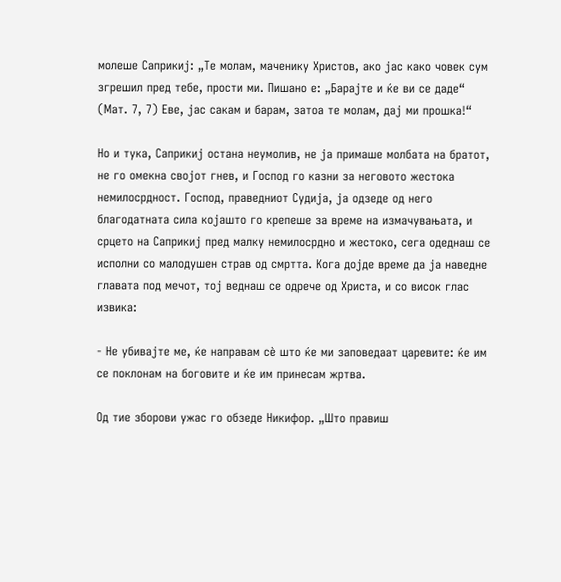молеше Саприкиј: „Те молам, маченику Христов, ако јас како човек сум згрешил пред тебе, прости ми. Пишано е: „Барајте и ќе ви се даде“ (Мат. 7, 7) Еве, јас сакам и барам, затоа те молам, дај ми прошка!“

Но и тука, Саприкиј остана неумолив, не ја примаше молбата на братот, не го омекна својот гнев, и Господ го казни за неговото жестока немилосрдност. Господ, праведниот Судија, ја одзеде од него благодатната сила којашто го крепеше за време на измачувањата, и срцето на Саприкиј пред малку немилосрдно и жестоко, сега одеднаш се исполни со малодушен страв од смртта. Кога дојде време да ја наведне главата под мечот, тој веднаш се одрече од Христа, и со висок глас извика:

- Не убивајте ме, ќе направам сѐ што ќе ми заповедаат царевите: ќе им се поклонам на боговите и ќе им принесам жртва.

Од тие зборови ужас го обзеде Никифор. „Што правиш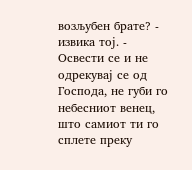возљубен брате? - извика тој. - Освести се и не одрекувај се од Господа, не губи го небесниот венец, што самиот ти го сплете преку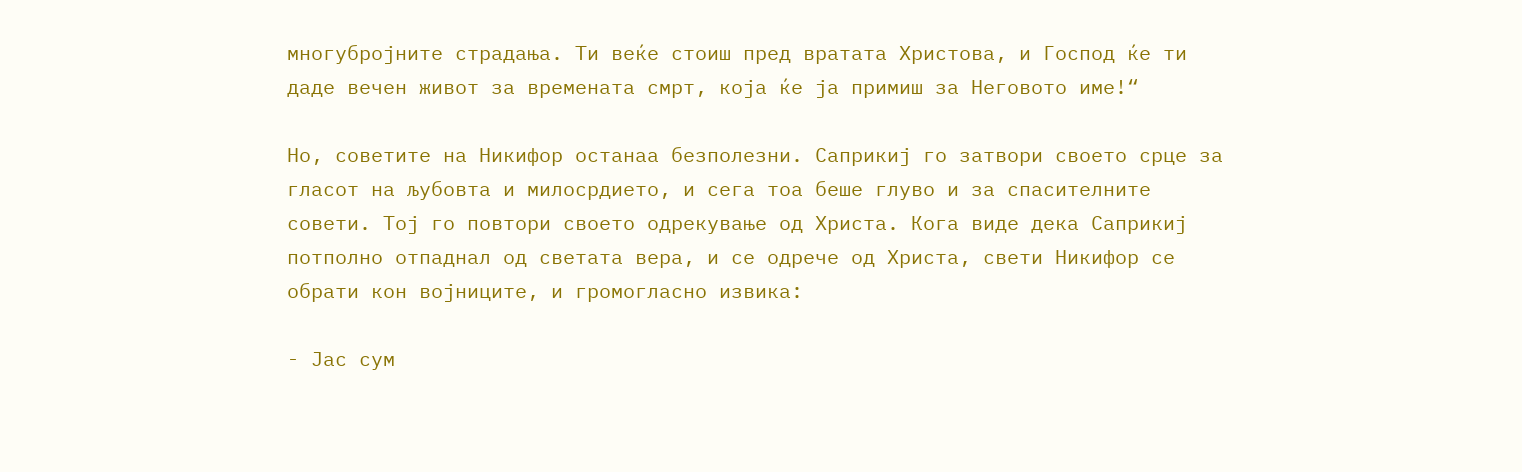многубројните страдања. Ти веќе стоиш пред вратата Христова, и Господ ќе ти даде вечен живот за времената смрт, која ќе ја примиш за Неговото име!“

Но, советите на Никифор останаа безполезни. Саприкиј го затвори своето срце за гласот на љубовта и милосрдието, и сега тоа беше глуво и за спасителните совети. Тој го повтори своето одрекување од Христа. Кога виде дека Саприкиј потполно отпаднал од светата вера, и се одрече од Христа, свети Никифор се обрати кон војниците, и громогласно извика:

- Јас сум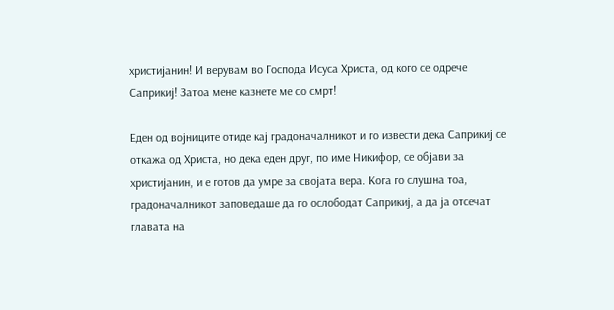христијанин! И верувам во Господа Исуса Христа, од кого се одрече Саприкиј! Затоа мене казнете ме со смрт!

Еден од војниците отиде кај градоначалникот и го извести дека Саприкиј се откажа од Христа, но дека еден друг, по име Никифор, се објави за христијанин, и е готов да умре за својата вера. Кога го слушна тоа, градоначалникот заповедаше да го ослободат Саприкиј, а да ја отсечат главата на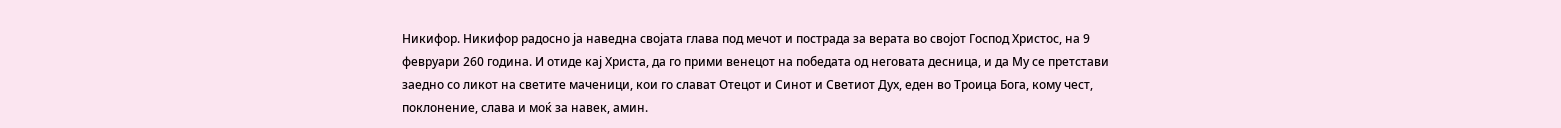Никифор. Никифор радосно ја наведна својата глава под мечот и пострада за верата во својот Господ Христос, на 9 февруари 260 година. И отиде кај Христа, да го прими венецот на победата од неговата десница, и да Му се претстави заедно со ликот на светите маченици, кои го слават Отецот и Синот и Светиот Дух, еден во Троица Бога, кому чест, поклонение, слава и моќ за навек, амин.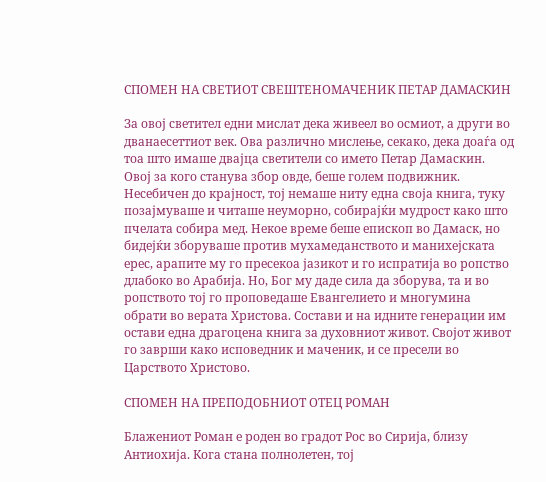СПОМЕН НА СВЕТИОТ СВЕШТЕНОМАЧЕНИК ПЕТАР ДАМАСКИН

За овој светител едни мислат дека живеел во осмиот, а други во дванаесеттиот век. Ова различно мислење, секако, дека доаѓа од тоа што имаше двајца светители со името Петар Дамаскин. Овој за кого станува збор овде, беше голем подвижник. Несебичен до крајност, тој немаше ниту една своја книга, туку позајмуваше и читаше неуморно, собирајќи мудрост како што пчелата собира мед. Некое време беше епископ во Дамаск, но бидејќи зборуваше против мухамеданството и манихејската ерес, арапите му го пресекоа јазикот и го испратија во ропство длабоко во Арабија. Но, Бог му даде сила да зборува, та и во ропството тој го проповедаше Евангелието и многумина обрати во верата Христова. Состави и на идните генерации им остави една драгоцена книга за духовниот живот. Својот живот го заврши како исповедник и маченик, и се пресели во Царството Христово.

СПОМЕН НА ПРЕПОДОБНИОТ ОТЕЦ РОМАН

Блажениот Роман е роден во градот Рос во Сирија, близу Антиохија. Кога стана полнолетен, тој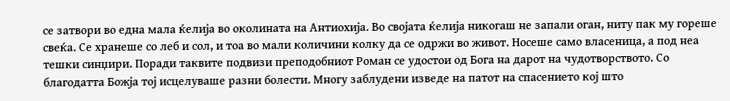се затвори во една мала ќелија во околината на Антиохија. Во својата ќелија никогаш не запали оган, ниту пак му гореше свеќа. Се хранеше со леб и сол, и тоа во мали количини колку да се одржи во живот. Носеше само власеница, а под неа тешки синџири. Поради таквите подвизи преподобниот Роман се удостои од Бога на дарот на чудотворството. Со благодатта Божја тој исцелуваше разни болести. Многу заблудени изведе на патот на спасението кој што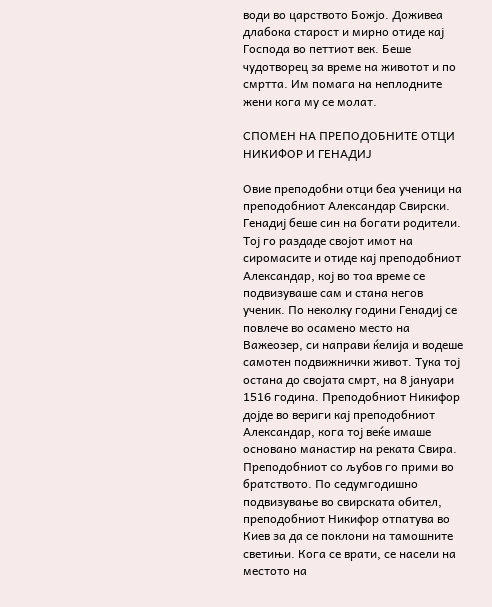води во царството Божјо. Доживеа длабока старост и мирно отиде кај Господа во петтиот век. Беше чудотворец за време на животот и по смртта. Им помага на неплодните жени кога му се молат.

СПОМЕН НА ПРЕПОДОБНИТЕ ОТЦИ НИКИФОР И ГЕНАДИЈ

Овие преподобни отци беа ученици на преподобниот Александар Свирски. Генадиј беше син на богати родители. Тој го раздаде својот имот на сиромасите и отиде кај преподобниот Александар, кој во тоа време се подвизуваше сам и стана негов ученик. По неколку години Генадиј се повлече во осамено место на Важеозер, си направи ќелија и водеше самотен подвижнички живот. Тука тој остана до својата смрт, на 8 јануари 1516 година. Преподобниот Никифор дојде во вериги кај преподобниот Александар, кога тој веќе имаше основано манастир на реката Свира. Преподобниот со љубов го прими во братството. По седумгодишно подвизување во свирската обител, преподобниот Никифор отпатува во Киев за да се поклони на тамошните светињи. Кога се врати, се насели на местото на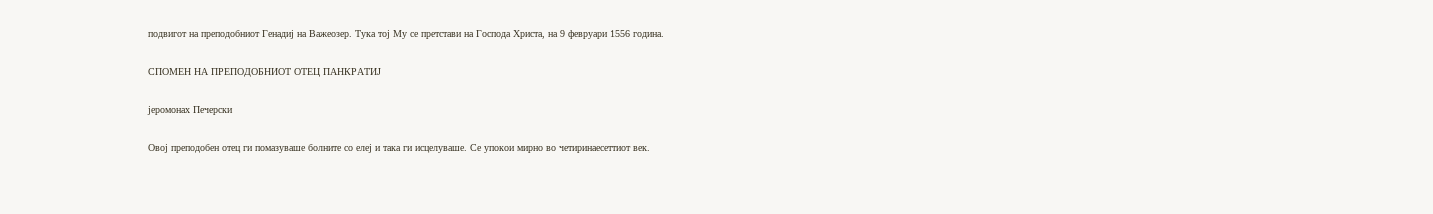подвигот на преподобниот Генадиј на Важеозер. Тука тој Му се претстави на Господа Христа, на 9 февруари 1556 година.

СПОМЕН НА ПРЕПОДОБНИОТ ОТЕЦ ПАНКРАТИЈ

јеромонах Печерски

Овој преподобен отец ги помазуваше болните со елеј и така ги исцелуваше. Се упокои мирно во четиринаесеттиот век.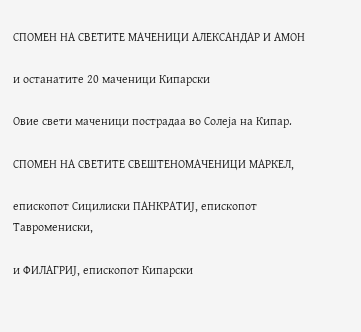СПОМЕН НА СВЕТИТЕ МАЧЕНИЦИ АЛЕКСАНДАР И АМОН

и останатите 20 маченици Кипарски

Овие свети маченици пострадаа во Солеја на Кипар.

СПОМЕН НА СВЕТИТЕ СВЕШТЕНОМАЧЕНИЦИ МАРКЕЛ,

епископот Сицилиски ПАНКРАТИЈ, епископот Тавромениски,

и ФИЛАГРИЈ, епископот Кипарски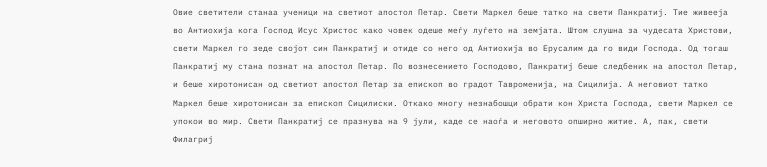Овие светители станаа ученици на светиот апостол Петар. Свети Маркел беше татко на свети Панкратиј. Тие живееја во Антиохија кога Господ Исус Христос како човек одеше меѓу луѓето на земјата. Штом слушна за чудесата Христови, свети Маркел го зеде својот син Панкратиј и отиде со него од Антиохија во Ерусалим да го види Господа. Од тогаш Панкратиј му стана познат на апостол Петар. По вознесението Господово, Панкратиј беше следбеник на апостол Петар, и беше хиротонисан од светиот апостол Петар за епископ во градот Тавроменија, на Сицилија. А неговиот татко Маркел беше хиротонисан за епископ Сицилиски. Откако многу незнабошци обрати кон Христа Господа, свети Маркел се упокои во мир. Свети Панкратиј се празнува на 9 јули, каде се наоѓа и неговото опширно житие. А, пак, свети Филагриј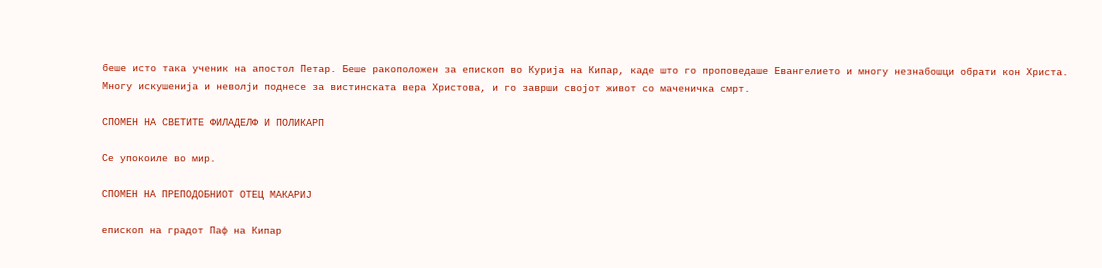беше исто така ученик на апостол Петар. Беше ракоположен за епископ во Курија на Кипар, каде што го проповедаше Евангелието и многу незнабошци обрати кон Христа. Многу искушенија и неволји поднесе за вистинската вера Христова, и го заврши својот живот со маченичка смрт.

СПОМЕН НА СВЕТИТЕ ФИЛАДЕЛФ И ПОЛИКАРП

Се упокоиле во мир.

СПОМЕН НА ПРЕПОДОБНИОТ ОТЕЦ МАКАРИЈ

епископ на градот Паф на Кипар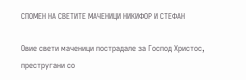СПОМЕН НА СВЕТИТЕ МАЧЕНИЦИ НИКИФОР И СТЕФАН

Овие свети маченици пострадале за Господ Христос, престругани со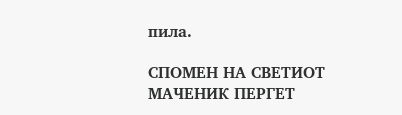пила.

СПОМЕН НА СВЕТИОТ МАЧЕНИК ПЕРГЕТ